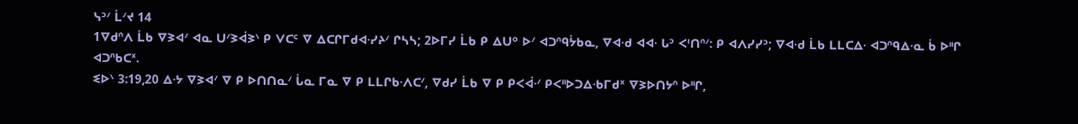ᓭᐣᐟ ᒫᐟᔪ 14
1ᐁᑯᐢᐱ ᒫᑲ ᐁᕒᐊᐟ ᐊᓇ ᑌᐟᕒᐋᕒᐠ ᑭ ᐯᑕᒼ ᐁ ᐃᑕᒋᒥᑯᐊᐧᓯᔨᐟ ᒋᓴᓴ; 2ᐅᒥᓯ ᒫᑲ ᑭ ᐃᑌᐤ ᐅᐟ ᐊᑐᐢᑫᔮᑲᓇ, ᐁᐊᐧᑯ ᐊᐊᐧ ᒐᐣ ᐸᑊᑎᐢᐟ: ᑭ ᐊᐱᓯᓯᐣ; ᐁᐊᐧᑯ ᒫᑲ ᒪᒪᑕᐃᐧ ᐊᑐᐢᑫᐃᐧᓇ ᑳ ᐅᐦᒋ ᐊᑐᐢᑲᑕᕽ.
ᓬᐅᐠ 3:19,20 ᐃᐧᔭ ᐁᕒᐊᐟ ᐁ ᑭ ᐅᑎᑎᓇᐟ ᒑᓇ ᒥᓇ ᐁ ᑭ ᒪᒪᒋᑲᐧᐱᑕᐟ, ᐁᑯᓯ ᒫᑲ ᐁ ᑭ ᑭᐸᐋᐧᐟ ᑭᐸᐦᐅᑐᐃᐧᑲᒥᑯᕽ ᐁᕒᐅᑎᔭᐢ ᐅᐦᒋ,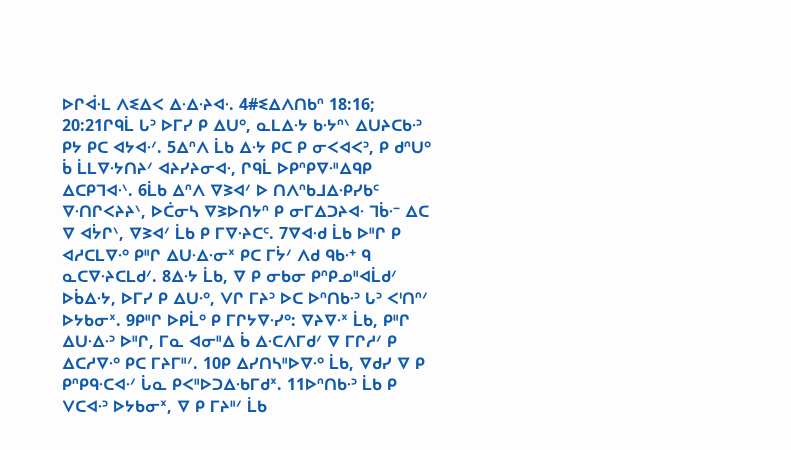ᐅᒋᐋᐧᒪ ᐱᓬᐃᐸ ᐃᐧᐃᐧᔨᐊᐧ. 4#ᓬᐃᐱᑎᑲᐢ 18:16; 20:21ᒋᑫᒫ ᒐᐣ ᐅᒥᓯ ᑭ ᐃᑌᐤ, ᓇᒪᐃᐧᔭ ᑲᐧᔭᐢᐠ ᐃᑌᔨᑕᑲᐧᐣ ᑭᔭ ᑭᑕ ᐊᔭᐊᐧᐟ. 5ᐃᐢᐱ ᒫᑲ ᐃᐧᔭ ᑭᑕ ᑭ ᓂᐸᐊᐸᐣ, ᑭ ᑯᐢᑌᐤ ᑳ ᒫᒪᐁᐧᔭᑎᔨᐟ ᐊᔨᓯᔨᓂᐊᐧ, ᒋᑫᒫ ᐅᑭᐢᑭᐁᐧᐦᐃᑫᑭ ᐃᑕᑭᒣᐊᐧᐠ. 6ᒫᑲ ᐃᐢᐱ ᐁᕒᐊᐟ ᐅ ᑎᐱᐢᑲᒧᐃᐧᑭᓯᑲᒼ ᐁᐧᑎᒋᐸᔨᔨᐠ, ᐅᑖᓂᓴ ᐁᕒᐅᑎᔭᐢ ᑭ ᓂᒥᐃᑐᔨᐊᐧ ᒣᑳᐧᐨ ᐃᑕ ᐁ ᐊᔮᒋᐠ, ᐁᕒᐊᐟ ᒫᑲ ᑭ ᒥᐁᐧᔨᑕᒼ. 7ᐁᐊᐧᑯ ᒫᑲ ᐅᐦᒋ ᑭ ᐊᓱᑕᒪᐁᐧᐤ ᑭᐦᒋ ᐃᑌᐧᐃᐧᓂᕽ ᑭᑕ ᒥᔮᐟ ᐱᑯ ᑫᑲᐧᐩ ᑫ ᓇᑕᐁᐧᔨᑕᒪᑯᐟ. 8ᐃᐧᔭ ᒫᑲ, ᐁ ᑭ ᓂᑲᓂ ᑭᐢᑭᓄᐦᐊᒫᑯᐟ ᐅᑳᐃᐧᔭ, ᐅᒥᓯ ᑭ ᐃᑌᐧᐤ, ᐯᒋ ᒥᔨᐣ ᐅᑕ ᐅᐢᑎᑲᐧᐣ ᒐᐣ ᐸᑊᑎᐢᐟ ᐅᔭᑲᓂᕽ. 9ᑭᐦᒋ ᐅᑭᒫᐤ ᑭ ᒥᒋᔭᐁᐧᓯᐤ: ᐁᔨᐁᐧᕽ ᒫᑲ, ᑭᐦᒋ ᐃᑌᐧᐃᐧᐣ ᐅᐦᒋ, ᒥᓇ ᐊᓂᐦᐃ ᑳ ᐃᐧᑕᐱᒥᑯᐟ ᐁ ᒥᒋᓱᐟ ᑭ ᐃᑕᓱᐁᐧᐤ ᑭᑕ ᒥᔨᒥᐦᐟ. 10ᑭ ᐃᓯᑎᓴᐦᐅᐁᐧᐤ ᒫᑲ, ᐁᑯᓯ ᐁ ᑭ ᑭᐢᑭᑫᐧᑕᐊᐧᐟ ᒑᓇ ᑭᐸᐦᐅᑐᐃᐧᑲᒥᑯᕽ. 11ᐅᐢᑎᑲᐧᐣ ᒫᑲ ᑭ ᐯᑕᐊᐧᐣ ᐅᔭᑲᓂᕽ, ᐁ ᑭ ᒥᔨᐦᐟ ᒫᑲ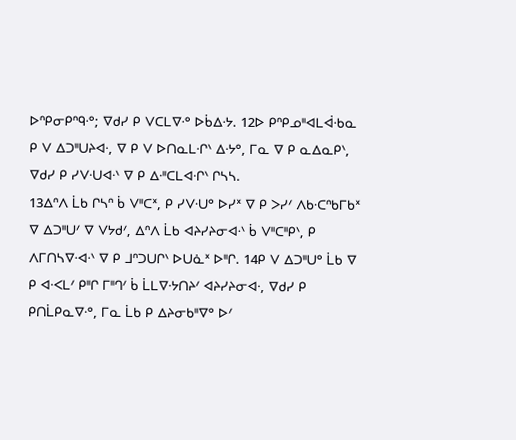ᐅᐢᑭᓂᑭᐢᑫᐧᐤ; ᐁᑯᓯ ᑭ ᐯᑕᒪᐁᐧᐤ ᐅᑳᐃᐧᔭ. 12ᐅ ᑭᐢᑭᓄᐦᐊᒪᐋᐧᑲᓇ ᑭ ᐯ ᐃᑐᐦᑌᔨᐊᐧ, ᐁ ᑭ ᐯ ᐅᑎᓇᒪᐧᒋᐠ ᐃᐧᔭᐤ, ᒥᓇ ᐁ ᑭ ᓇᐃᓇᑭᐠ, ᐁᑯᓯ ᑭ ᓯᐯᐧᑌᐊᐧᐠ ᐁ ᑭ ᐃᐧᐦᑕᒪᐊᐧᒋᐠ ᒋᓴᓴ.
13ᐃᐢᐱ ᒫᑲ ᒋᓴᐢ ᑳ ᐯᐦᑕᕽ, ᑭ ᓯᐯᐧᑌᐤ ᐅᓯᕽ ᐁ ᑭ ᐳᓯᐟ ᐱᑲᐧᑕᐢᑲᒥᑲᕽ ᐁ ᐃᑐᐦᑌᐟ ᐁ ᐯᔭᑯᐟ, ᐃᐢᐱ ᒫᑲ ᐊᔨᓯᔨᓂᐊᐧᐠ ᑳ ᐯᐦᑕᐦᑭᐠ, ᑭ ᐱᒥᑎᓴᐁᐧᐊᐧᐠ ᐁ ᑭ ᒧᐢᑐᑌᒋᐠ ᐅᑌᓈᕽ ᐅᐦᒋ. 14ᑭ ᐯ ᐃᑐᐦᑌᐤ ᒫᑲ ᐁ ᑭ ᐊᐧᐸᒪᐟ ᑭᐦᒋ ᒥᐦᒉᐟ ᑳ ᒫᒪᐁᐧᔭᑎᔨᐟ ᐊᔨᓯᔨᓂᐊᐧ, ᐁᑯᓯ ᑭ ᑭᑎᒫᑭᓇᐁᐧᐤ, ᒥᓇ ᒫᑲ ᑭ ᐃᔨᓂᑲᐦᐁᐤ ᐅᐟ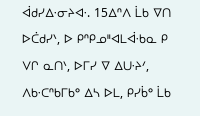ᐋᑯᓯᐃᐧᓂᔨᐊᐧ. 15ᐃᐢᐱ ᒫᑲ ᐁᑎ ᐅᑖᑯᓯᐠ, ᐅ ᑭᐢᑭᓄᐦᐊᒪᐋᐧᑲᓇ ᑭ ᐯᒋ ᓇᑎᐠ, ᐅᒥᓯ ᐁ ᐃᑌᐧᔨᐟ, ᐱᑲᐧᑕᐢᑲᒥᑲᐤ ᐃᓴ ᐅᒪ, ᑭᓯᑳᐤ ᒫᑲ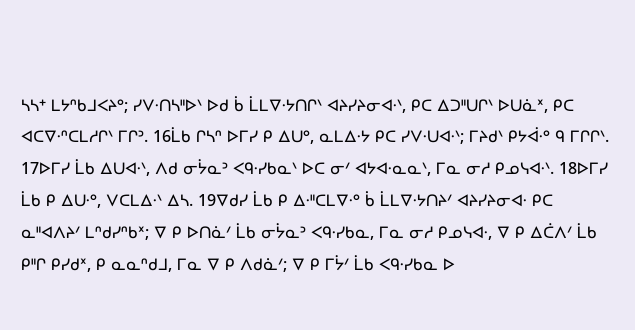ᓴᓴᐩ ᒪᔭᐢᑲᒧᐸᔨᐤ; ᓯᐯᐧᑎᓴᐦᐅᐠ ᐅᑯ ᑳ ᒫᒪᐁᐧᔭᑎᒋᐠ ᐊᔨᓯᔨᓂᐊᐧᐠ, ᑭᑕ ᐃᑐᐦᑌᒋᐠ ᐅᑌᓈᕽ, ᑭᑕ ᐊᑕᐁᐧᐢᑕᒪᓱᒋᐠ ᒥᒋᐣ. 16ᒫᑲ ᒋᓴᐢ ᐅᒥᓯ ᑭ ᐃᑌᐤ, ᓇᒪᐃᐧᔭ ᑭᑕ ᓯᐯᐧᑌᐊᐧᐠ; ᒥᔨᑯᐠ ᑭᔭᐋᐧᐤ ᑫ ᒥᒋᒋᐠ. 17ᐅᒥᓯ ᒫᑲ ᐃᑌᐊᐧᐠ, ᐱᑯ ᓂᔮᓇᐣ ᐸᑫᐧᓯᑲᓇᐠ ᐅᑕ ᓂᐟ ᐊᔭᐊᐧᓇᓇᐠ, ᒥᓇ ᓂᓱ ᑭᓄᓭᐊᐧᐠ. 18ᐅᒥᓯ ᒫᑲ ᑭ ᐃᑌᐧᐤ, ᐯᑕᒪᐃᐧᐠ ᐃᓴ. 19ᐁᑯᓯ ᒫᑲ ᑭ ᐃᐧᐦᑕᒪᐁᐧᐤ ᑳ ᒫᒪᐁᐧᔭᑎᔨᐟ ᐊᔨᓯᔨᓂᐊᐧ ᑭᑕ ᓇᐦᐊᐱᔨᐟ ᒪᐢᑯᓯᐢᑲᕽ; ᐁ ᑭ ᐅᑎᓈᐟ ᒫᑲ ᓂᔮᓇᐣ ᐸᑫᐧᓯᑲᓇ, ᒥᓇ ᓂᓱ ᑭᓄᓭᐊᐧ, ᐁ ᑭ ᐃᑖᐱᐟ ᒫᑲ ᑭᐦᒋ ᑭᓯᑯᕽ, ᑭ ᓇᓇᐢᑯᒧ, ᒥᓇ ᐁ ᑭ ᐱᑯᓈᐟ; ᐁ ᑭ ᒥᔮᐟ ᒫᑲ ᐸᑫᐧᓯᑲᓇ ᐅ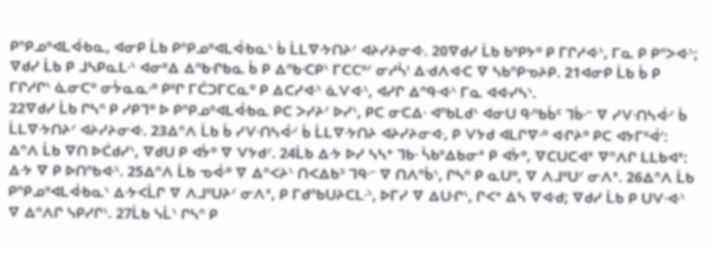ᑭᐢᑭᓄᐦᐊᒪᐋᐧᑲᓇ, ᐊᓂᑭ ᒫᑲ ᑭᐢᑭᓄᐦᐊᒪᐋᐧᑲᓇᐠ ᑳ ᒫᒪᐁᐧᔭᑎᔨᐟ ᐊᔨᓯᔨᓂᐊᐧ. 20ᐁᑯᓯ ᒫᑲ ᑲᐦᑭᔭᐤ ᑭ ᒥᒋᓱᐊᐧᐠ, ᒥᓇ ᑭ ᑭᐢᐳᐊᐧᐠ; ᐁᑯᓯ ᒫᑲ ᑭ ᒧᓴᑭᓇᒪᐧᐠ ᐊᓂᐦᐃ ᐃᐢᑲᐧᒋᑲᓇ ᑳ ᑭ ᐃᐢᑲᐧᑕᑭᐠ ᒥᑕᑕᐦᐟ ᓂᓱᓵᑊ ᐃᐧᑯᐱᐊᐧᑕ ᐁ ᓴᑲᐢᑭᓀᔨᑭ. 21ᐊᓂᑭ ᒫᑲ ᑳ ᑭ ᒥᒋᓱᒋᐠ ᓈᓂᑕᐤ ᓂᔮᓇᓇᐧᐤ ᑭᐦᒋ ᒥᑖᑐᒥᑕᓇᐤ ᑭ ᐃᑕᓯᐊᐧᐠ ᓈᐯᐊᐧᐠ, ᐊᓯᒋ ᐃᐢᑫᐧᐊᐧᐠ ᒥᓇ ᐊᐊᐧᓯᓴᐠ.
22ᐁᑯᓯ ᒫᑲ ᒋᓴᐢ ᑭ ᓯᑭᒣᐤ ᐅ ᑭᐢᑭᓄᐦᐊᒪᐋᐧᑲᓇ ᑭᑕ ᐳᓯᔨᐟ ᐅᓯᐠ, ᑭᑕ ᓂᑕᐃᐧ ᐊᐢᑲᒪᑯᐠ ᐊᓂᑌ ᑫᐧᐢᑲᑳᒼ ᒣᑳᐧᐨ ᐁ ᓯᐯᐧᑎᓴᐋᐧᐟ ᑳ ᒫᒪᐁᐧᔭᑎᔨᐟ ᐊᔨᓯᔨᓂᐊᐧ. 23ᐃᐢᐱ ᒫᑲ ᑳ ᓯᐯᐧᑎᓴᐋᐧᐟ ᑳ ᒫᒪᐁᐧᔭᑎᔨ ᐊᔨᓯᔨᓂᐊᐧ, ᑭ ᐯᔭᑯ ᐊᒪᒋᐁᐧᐤ ᐊᐧᒋᔨᐤ ᑭᑕ ᐊᔭᒥᐦᐋᐟ: ᐃᐢᐱ ᒫᑲ ᐁᑎ ᐅᑖᑯᓯᐠ, ᐁᑯᑌ ᑭ ᐊᔮᐤ ᐁ ᐯᔭᑯᐟ. 24ᒫᑲ ᐃᐧᔭ ᐅᓯ ᓴᓴᐩ ᒣᑲᐧ ᓵᑲᐦᐃᑲᓂᕽ ᑭ ᐊᔮᐤ, ᐁᑕᑌᑕᐊᕽ ᐁᐢᐱᒋ ᒪᒪᑲᐊᕽ: ᐃᐧᔭ ᐁ ᑭ ᐅᑎᐢᑲᐊᐧᐠ. 25ᐃᐢᐱ ᒫᑲ ᓀᐋᐧᐤ ᐁ ᐃᐢᐸᔨᐠ ᑎᐸᐃᑲᐣ ᒣᑫᐧᐨ ᐁ ᑎᐱᐢᑳᐠ, ᒋᓴᐢ ᑭ ᓇᑌᐤ, ᐁ ᐱᒧᐦᑌᐟ ᓂᐱᕽ. 26ᐃᐢᐱ ᒫᑲ ᑭᐢᑭᓄᐦᐊᒪᐋᐧᑲᓇᐠ ᐃᐧᔭᐸᒫᒋ ᐁ ᐱᒧᐦᑌᔨᐟ ᓂᐱᕽ, ᑭ ᒥᑯᐢᑲᑌᔨᑕᒪᐧᐠ, ᐅᒥᓯ ᐁ ᐃᑌᐧᒋᐠ, ᒋᐸᐩ ᐃᓴ ᐁᐊᐧᑯ; ᐁᑯᓯ ᒫᑲ ᑭ ᑌᐯᐧᐊᐧᐠ ᐁ ᐃᐢᐱᒋ ᓭᑭᓯᒋᐠ. 27ᒫᑲ ᓭᒫᐠ ᒋᓴᐢ ᑭ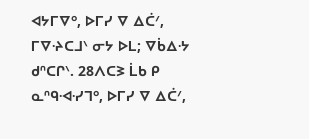ᐊᔭᒥᐁᐤ, ᐅᒥᓯ ᐁ ᐃᑖᐟ, ᒥᐁᐧᔨᑕᒧᐠ ᓂᔭ ᐅᒪ; ᐁᑳᐃᐧᔭ ᑯᐢᑕᒋᐠ. 28ᐱᑕᕒ ᒫᑲ ᑭ ᓇᐢᑫᐧᐊᐧᓯᒣᐤ, ᐅᒥᓯ ᐁ ᐃᑖᐟ,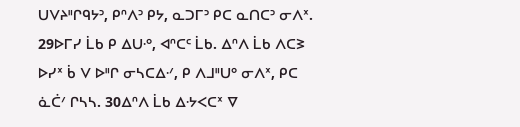ᑌᐯᔨᐦᒋᑫᔭᐣ, ᑭᐢᐱᐣ ᑭᔭ, ᓇᑐᒥᐣ ᑭᑕ ᓇᑎᑕᐣ ᓂᐱᕽ. 29ᐅᒥᓯ ᒫᑲ ᑭ ᐃᑌᐧᐤ, ᐊᐢᑕᒼ ᒫᑲ. ᐃᐢᐱ ᒫᑲ ᐱᑕᕒ ᐅᓯᕽ ᑳ ᐯ ᐅᐦᒋ ᓂᓴᑕᐃᐧᐟ, ᑭ ᐱᒧᐦᑌᐤ ᓂᐱᕽ, ᑭᑕ ᓈᑖᐟ ᒋᓴᓴ. 30ᐃᐢᐱ ᒫᑲ ᐃᐧᔭᐸᑕᕽ ᐁ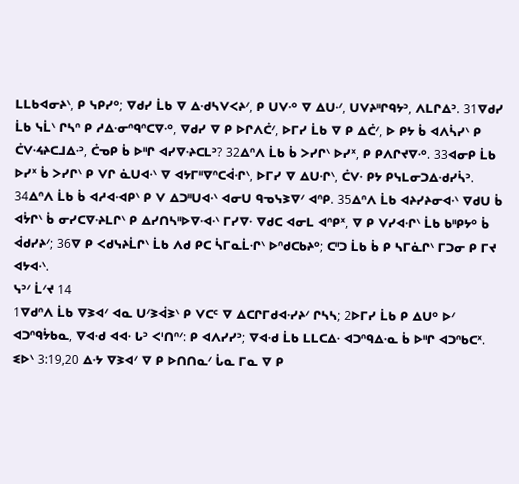ᒪᒪᑲᐊᓂᔨᐠ, ᑭ ᓭᑭᓯᐤ; ᐁᑯᓯ ᒫᑲ ᐁ ᐃᐧᑯᓴᐯᐸᔨᐟ, ᑭ ᑌᐯᐧᐤ ᐁ ᐃᑌᐧᐟ, ᑌᐯᔨᐦᒋᑫᔭᐣ, ᐱᒪᒋᐃᐣ. 31ᐁᑯᓯ ᒫᑲ ᓭᒫᐠ ᒋᓴᐢ ᑭ ᓱᐃᐧᓂᐢᑫᐢᑕᐁᐧᐤ, ᐁᑯᓯ ᐁ ᑭ ᐅᒋᐱᑖᐟ, ᐅᒥᓯ ᒫᑲ ᐁ ᑭ ᐃᑖᐟ, ᐅ ᑭᔭ ᑳ ᐊᐱᓵᓯᐠ ᑭ ᑖᐯᐧᔦᔨᑕᒧᐃᐧᐣ, ᑖᓀᑭ ᑳ ᐅᐦᒋ ᐊᓯᐁᐧᔨᑕᒪᐣ? 32ᐃᐢᐱ ᒫᑲ ᑳ ᐳᓯᒋᐠ ᐅᓯᕽ, ᑭ ᑭᐱᒋᔪᐁᐧᐤ. 33ᐊᓂᑭ ᒫᑲ ᐅᓯᕽ ᑳ ᐳᓯᒋᐠ ᑭ ᐯᒋ ᓈᑌᐊᐧᐠ ᐁ ᐊᔭᒥᐦᐁᐢᑕᐋᐧᒋᐠ, ᐅᒥᓯ ᐁ ᐃᑌᐧᒋᐠ, ᑖᐯᐧ ᑭᔭ ᑭᓭᒪᓂᑐᐃᐧᑯᓯᓵᐣ.
34ᐃᐢᐱ ᒫᑲ ᑳ ᐊᓱᐊᐧᐊᑭᐠ ᑭ ᐯ ᐃᑐᐦᑌᐊᐧᐠ ᐊᓂᑌ ᑫᓀᓭᕒᐁᐟ ᐊᐢᑭ. 35ᐃᐢᐱ ᒫᑲ ᐊᔨᓯᔨᓂᐊᐧᐠ ᐁᑯᑌ ᑳ ᐊᔮᒋᐠ ᑳ ᓂᓯᑕᐁᐧᔨᒪᒋᐠ ᑭ ᐃᓯᑎᓴᐦᐅᐁᐧᐊᐧᐠ ᒥᓯᐁᐧ ᐁᑯᑕ ᐊᓂᒪ ᐊᐢᑭᕽ, ᐁ ᑭ ᐯᓯᐊᐧᒋᐠ ᒫᑲ ᑲᐦᑭᔭᐤ ᑳ ᐋᑯᓯᔨᐟ; 36ᐁ ᑭ ᐸᑯᓭᔨᒫᒋᐠ ᒫᑲ ᐱᑯ ᑭᑕ ᓵᒥᓇᒫᐧᒋᐠ ᐅᐢᑯᑕᑲᔨᐤ; ᑕᐦᑐ ᒫᑲ ᑳ ᑭ ᓴᒥᓈᒋᐠ ᒥᑐᓂ ᑭ ᒥᔪ ᐊᔭᐊᐧᐠ.
ᓭᐣᐟ ᒫᐟᔪ 14
1ᐁᑯᐢᐱ ᒫᑲ ᐁᕒᐊᐟ ᐊᓇ ᑌᐟᕒᐋᕒᐠ ᑭ ᐯᑕᒼ ᐁ ᐃᑕᒋᒥᑯᐊᐧᓯᔨᐟ ᒋᓴᓴ; 2ᐅᒥᓯ ᒫᑲ ᑭ ᐃᑌᐤ ᐅᐟ ᐊᑐᐢᑫᔮᑲᓇ, ᐁᐊᐧᑯ ᐊᐊᐧ ᒐᐣ ᐸᑊᑎᐢᐟ: ᑭ ᐊᐱᓯᓯᐣ; ᐁᐊᐧᑯ ᒫᑲ ᒪᒪᑕᐃᐧ ᐊᑐᐢᑫᐃᐧᓇ ᑳ ᐅᐦᒋ ᐊᑐᐢᑲᑕᕽ.
ᓬᐅᐠ 3:19,20 ᐃᐧᔭ ᐁᕒᐊᐟ ᐁ ᑭ ᐅᑎᑎᓇᐟ ᒑᓇ ᒥᓇ ᐁ ᑭ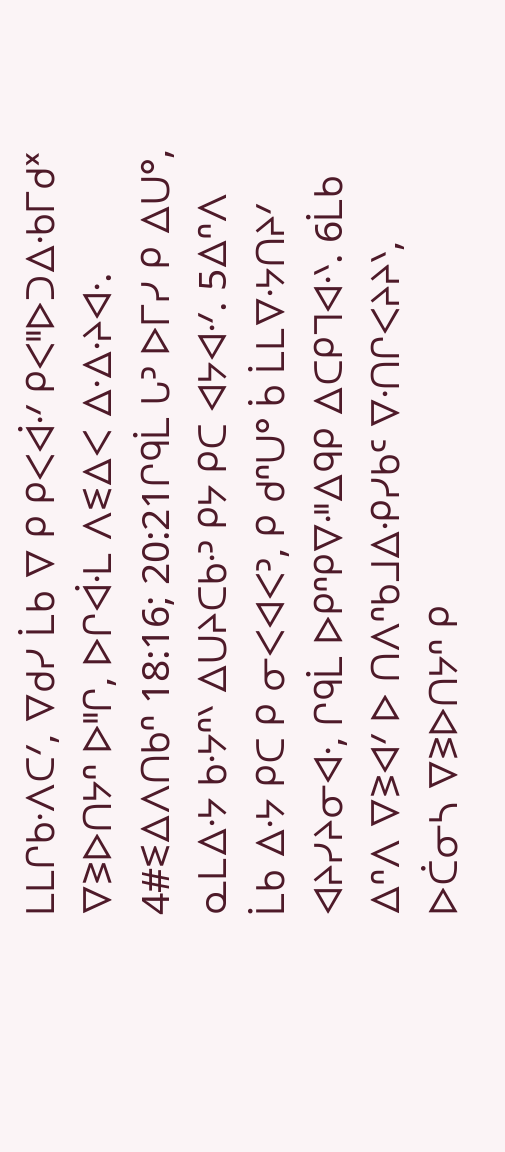ᒪᒪᒋᑲᐧᐱᑕᐟ, ᐁᑯᓯ ᒫᑲ ᐁ ᑭ ᑭᐸᐋᐧᐟ ᑭᐸᐦᐅᑐᐃᐧᑲᒥᑯᕽ ᐁᕒᐅᑎᔭᐢ ᐅᐦᒋ, ᐅᒋᐋᐧᒪ ᐱᓬᐃᐸ ᐃᐧᐃᐧᔨᐊᐧ. 4#ᓬᐃᐱᑎᑲᐢ 18:16; 20:21ᒋᑫᒫ ᒐᐣ ᐅᒥᓯ ᑭ ᐃᑌᐤ, ᓇᒪᐃᐧᔭ ᑲᐧᔭᐢᐠ ᐃᑌᔨᑕᑲᐧᐣ ᑭᔭ ᑭᑕ ᐊᔭᐊᐧᐟ. 5ᐃᐢᐱ ᒫᑲ ᐃᐧᔭ ᑭᑕ ᑭ ᓂᐸᐊᐸᐣ, ᑭ ᑯᐢᑌᐤ ᑳ ᒫᒪᐁᐧᔭᑎᔨᐟ ᐊᔨᓯᔨᓂᐊᐧ, ᒋᑫᒫ ᐅᑭᐢᑭᐁᐧᐦᐃᑫᑭ ᐃᑕᑭᒣᐊᐧᐠ. 6ᒫᑲ ᐃᐢᐱ ᐁᕒᐊᐟ ᐅ ᑎᐱᐢᑲᒧᐃᐧᑭᓯᑲᒼ ᐁᐧᑎᒋᐸᔨᔨᐠ, ᐅᑖᓂᓴ ᐁᕒᐅᑎᔭᐢ ᑭ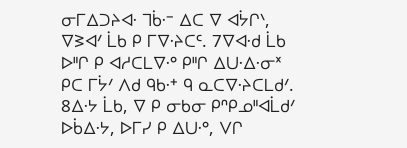ᓂᒥᐃᑐᔨᐊᐧ ᒣᑳᐧᐨ ᐃᑕ ᐁ ᐊᔮᒋᐠ, ᐁᕒᐊᐟ ᒫᑲ ᑭ ᒥᐁᐧᔨᑕᒼ. 7ᐁᐊᐧᑯ ᒫᑲ ᐅᐦᒋ ᑭ ᐊᓱᑕᒪᐁᐧᐤ ᑭᐦᒋ ᐃᑌᐧᐃᐧᓂᕽ ᑭᑕ ᒥᔮᐟ ᐱᑯ ᑫᑲᐧᐩ ᑫ ᓇᑕᐁᐧᔨᑕᒪᑯᐟ. 8ᐃᐧᔭ ᒫᑲ, ᐁ ᑭ ᓂᑲᓂ ᑭᐢᑭᓄᐦᐊᒫᑯᐟ ᐅᑳᐃᐧᔭ, ᐅᒥᓯ ᑭ ᐃᑌᐧᐤ, ᐯᒋ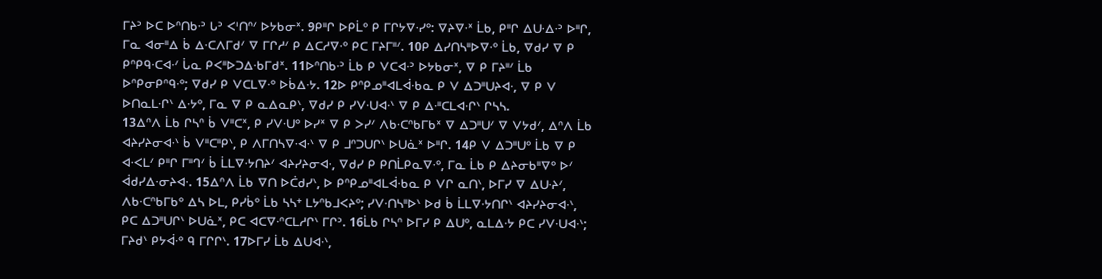ᒥᔨᐣ ᐅᑕ ᐅᐢᑎᑲᐧᐣ ᒐᐣ ᐸᑊᑎᐢᐟ ᐅᔭᑲᓂᕽ. 9ᑭᐦᒋ ᐅᑭᒫᐤ ᑭ ᒥᒋᔭᐁᐧᓯᐤ: ᐁᔨᐁᐧᕽ ᒫᑲ, ᑭᐦᒋ ᐃᑌᐧᐃᐧᐣ ᐅᐦᒋ, ᒥᓇ ᐊᓂᐦᐃ ᑳ ᐃᐧᑕᐱᒥᑯᐟ ᐁ ᒥᒋᓱᐟ ᑭ ᐃᑕᓱᐁᐧᐤ ᑭᑕ ᒥᔨᒥᐦᐟ. 10ᑭ ᐃᓯᑎᓴᐦᐅᐁᐧᐤ ᒫᑲ, ᐁᑯᓯ ᐁ ᑭ ᑭᐢᑭᑫᐧᑕᐊᐧᐟ ᒑᓇ ᑭᐸᐦᐅᑐᐃᐧᑲᒥᑯᕽ. 11ᐅᐢᑎᑲᐧᐣ ᒫᑲ ᑭ ᐯᑕᐊᐧᐣ ᐅᔭᑲᓂᕽ, ᐁ ᑭ ᒥᔨᐦᐟ ᒫᑲ ᐅᐢᑭᓂᑭᐢᑫᐧᐤ; ᐁᑯᓯ ᑭ ᐯᑕᒪᐁᐧᐤ ᐅᑳᐃᐧᔭ. 12ᐅ ᑭᐢᑭᓄᐦᐊᒪᐋᐧᑲᓇ ᑭ ᐯ ᐃᑐᐦᑌᔨᐊᐧ, ᐁ ᑭ ᐯ ᐅᑎᓇᒪᐧᒋᐠ ᐃᐧᔭᐤ, ᒥᓇ ᐁ ᑭ ᓇᐃᓇᑭᐠ, ᐁᑯᓯ ᑭ ᓯᐯᐧᑌᐊᐧᐠ ᐁ ᑭ ᐃᐧᐦᑕᒪᐊᐧᒋᐠ ᒋᓴᓴ.
13ᐃᐢᐱ ᒫᑲ ᒋᓴᐢ ᑳ ᐯᐦᑕᕽ, ᑭ ᓯᐯᐧᑌᐤ ᐅᓯᕽ ᐁ ᑭ ᐳᓯᐟ ᐱᑲᐧᑕᐢᑲᒥᑲᕽ ᐁ ᐃᑐᐦᑌᐟ ᐁ ᐯᔭᑯᐟ, ᐃᐢᐱ ᒫᑲ ᐊᔨᓯᔨᓂᐊᐧᐠ ᑳ ᐯᐦᑕᐦᑭᐠ, ᑭ ᐱᒥᑎᓴᐁᐧᐊᐧᐠ ᐁ ᑭ ᒧᐢᑐᑌᒋᐠ ᐅᑌᓈᕽ ᐅᐦᒋ. 14ᑭ ᐯ ᐃᑐᐦᑌᐤ ᒫᑲ ᐁ ᑭ ᐊᐧᐸᒪᐟ ᑭᐦᒋ ᒥᐦᒉᐟ ᑳ ᒫᒪᐁᐧᔭᑎᔨᐟ ᐊᔨᓯᔨᓂᐊᐧ, ᐁᑯᓯ ᑭ ᑭᑎᒫᑭᓇᐁᐧᐤ, ᒥᓇ ᒫᑲ ᑭ ᐃᔨᓂᑲᐦᐁᐤ ᐅᐟ ᐋᑯᓯᐃᐧᓂᔨᐊᐧ. 15ᐃᐢᐱ ᒫᑲ ᐁᑎ ᐅᑖᑯᓯᐠ, ᐅ ᑭᐢᑭᓄᐦᐊᒪᐋᐧᑲᓇ ᑭ ᐯᒋ ᓇᑎᐠ, ᐅᒥᓯ ᐁ ᐃᑌᐧᔨᐟ, ᐱᑲᐧᑕᐢᑲᒥᑲᐤ ᐃᓴ ᐅᒪ, ᑭᓯᑳᐤ ᒫᑲ ᓴᓴᐩ ᒪᔭᐢᑲᒧᐸᔨᐤ; ᓯᐯᐧᑎᓴᐦᐅᐠ ᐅᑯ ᑳ ᒫᒪᐁᐧᔭᑎᒋᐠ ᐊᔨᓯᔨᓂᐊᐧᐠ, ᑭᑕ ᐃᑐᐦᑌᒋᐠ ᐅᑌᓈᕽ, ᑭᑕ ᐊᑕᐁᐧᐢᑕᒪᓱᒋᐠ ᒥᒋᐣ. 16ᒫᑲ ᒋᓴᐢ ᐅᒥᓯ ᑭ ᐃᑌᐤ, ᓇᒪᐃᐧᔭ ᑭᑕ ᓯᐯᐧᑌᐊᐧᐠ; ᒥᔨᑯᐠ ᑭᔭᐋᐧᐤ ᑫ ᒥᒋᒋᐠ. 17ᐅᒥᓯ ᒫᑲ ᐃᑌᐊᐧᐠ,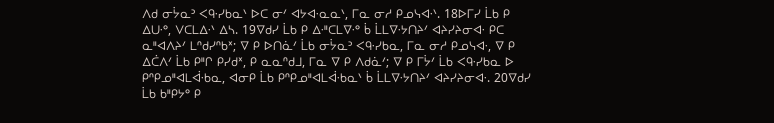ᐱᑯ ᓂᔮᓇᐣ ᐸᑫᐧᓯᑲᓇᐠ ᐅᑕ ᓂᐟ ᐊᔭᐊᐧᓇᓇᐠ, ᒥᓇ ᓂᓱ ᑭᓄᓭᐊᐧᐠ. 18ᐅᒥᓯ ᒫᑲ ᑭ ᐃᑌᐧᐤ, ᐯᑕᒪᐃᐧᐠ ᐃᓴ. 19ᐁᑯᓯ ᒫᑲ ᑭ ᐃᐧᐦᑕᒪᐁᐧᐤ ᑳ ᒫᒪᐁᐧᔭᑎᔨᐟ ᐊᔨᓯᔨᓂᐊᐧ ᑭᑕ ᓇᐦᐊᐱᔨᐟ ᒪᐢᑯᓯᐢᑲᕽ; ᐁ ᑭ ᐅᑎᓈᐟ ᒫᑲ ᓂᔮᓇᐣ ᐸᑫᐧᓯᑲᓇ, ᒥᓇ ᓂᓱ ᑭᓄᓭᐊᐧ, ᐁ ᑭ ᐃᑖᐱᐟ ᒫᑲ ᑭᐦᒋ ᑭᓯᑯᕽ, ᑭ ᓇᓇᐢᑯᒧ, ᒥᓇ ᐁ ᑭ ᐱᑯᓈᐟ; ᐁ ᑭ ᒥᔮᐟ ᒫᑲ ᐸᑫᐧᓯᑲᓇ ᐅ ᑭᐢᑭᓄᐦᐊᒪᐋᐧᑲᓇ, ᐊᓂᑭ ᒫᑲ ᑭᐢᑭᓄᐦᐊᒪᐋᐧᑲᓇᐠ ᑳ ᒫᒪᐁᐧᔭᑎᔨᐟ ᐊᔨᓯᔨᓂᐊᐧ. 20ᐁᑯᓯ ᒫᑲ ᑲᐦᑭᔭᐤ ᑭ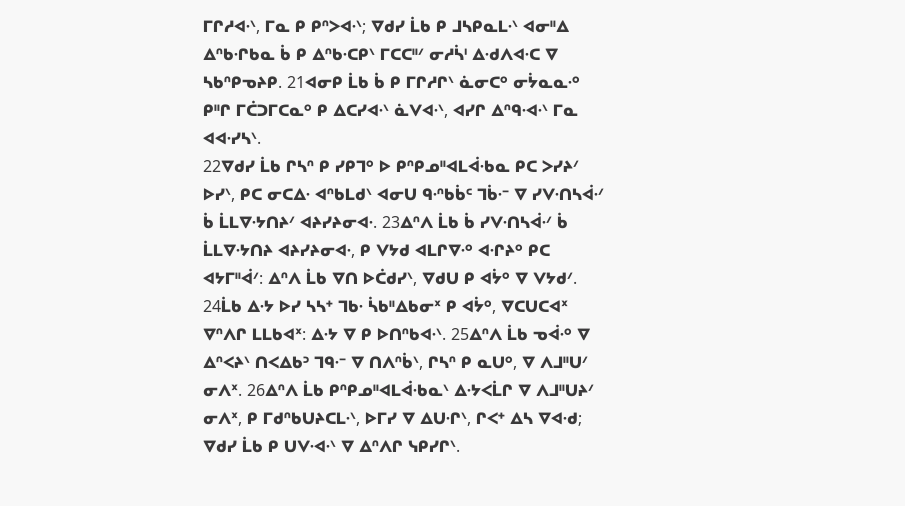ᒥᒋᓱᐊᐧᐠ, ᒥᓇ ᑭ ᑭᐢᐳᐊᐧᐠ; ᐁᑯᓯ ᒫᑲ ᑭ ᒧᓴᑭᓇᒪᐧᐠ ᐊᓂᐦᐃ ᐃᐢᑲᐧᒋᑲᓇ ᑳ ᑭ ᐃᐢᑲᐧᑕᑭᐠ ᒥᑕᑕᐦᐟ ᓂᓱᓵᑊ ᐃᐧᑯᐱᐊᐧᑕ ᐁ ᓴᑲᐢᑭᓀᔨᑭ. 21ᐊᓂᑭ ᒫᑲ ᑳ ᑭ ᒥᒋᓱᒋᐠ ᓈᓂᑕᐤ ᓂᔮᓇᓇᐧᐤ ᑭᐦᒋ ᒥᑖᑐᒥᑕᓇᐤ ᑭ ᐃᑕᓯᐊᐧᐠ ᓈᐯᐊᐧᐠ, ᐊᓯᒋ ᐃᐢᑫᐧᐊᐧᐠ ᒥᓇ ᐊᐊᐧᓯᓴᐠ.
22ᐁᑯᓯ ᒫᑲ ᒋᓴᐢ ᑭ ᓯᑭᒣᐤ ᐅ ᑭᐢᑭᓄᐦᐊᒪᐋᐧᑲᓇ ᑭᑕ ᐳᓯᔨᐟ ᐅᓯᐠ, ᑭᑕ ᓂᑕᐃᐧ ᐊᐢᑲᒪᑯᐠ ᐊᓂᑌ ᑫᐧᐢᑲᑳᒼ ᒣᑳᐧᐨ ᐁ ᓯᐯᐧᑎᓴᐋᐧᐟ ᑳ ᒫᒪᐁᐧᔭᑎᔨᐟ ᐊᔨᓯᔨᓂᐊᐧ. 23ᐃᐢᐱ ᒫᑲ ᑳ ᓯᐯᐧᑎᓴᐋᐧᐟ ᑳ ᒫᒪᐁᐧᔭᑎᔨ ᐊᔨᓯᔨᓂᐊᐧ, ᑭ ᐯᔭᑯ ᐊᒪᒋᐁᐧᐤ ᐊᐧᒋᔨᐤ ᑭᑕ ᐊᔭᒥᐦᐋᐟ: ᐃᐢᐱ ᒫᑲ ᐁᑎ ᐅᑖᑯᓯᐠ, ᐁᑯᑌ ᑭ ᐊᔮᐤ ᐁ ᐯᔭᑯᐟ. 24ᒫᑲ ᐃᐧᔭ ᐅᓯ ᓴᓴᐩ ᒣᑲᐧ ᓵᑲᐦᐃᑲᓂᕽ ᑭ ᐊᔮᐤ, ᐁᑕᑌᑕᐊᕽ ᐁᐢᐱᒋ ᒪᒪᑲᐊᕽ: ᐃᐧᔭ ᐁ ᑭ ᐅᑎᐢᑲᐊᐧᐠ. 25ᐃᐢᐱ ᒫᑲ ᓀᐋᐧᐤ ᐁ ᐃᐢᐸᔨᐠ ᑎᐸᐃᑲᐣ ᒣᑫᐧᐨ ᐁ ᑎᐱᐢᑳᐠ, ᒋᓴᐢ ᑭ ᓇᑌᐤ, ᐁ ᐱᒧᐦᑌᐟ ᓂᐱᕽ. 26ᐃᐢᐱ ᒫᑲ ᑭᐢᑭᓄᐦᐊᒪᐋᐧᑲᓇᐠ ᐃᐧᔭᐸᒫᒋ ᐁ ᐱᒧᐦᑌᔨᐟ ᓂᐱᕽ, ᑭ ᒥᑯᐢᑲᑌᔨᑕᒪᐧᐠ, ᐅᒥᓯ ᐁ ᐃᑌᐧᒋᐠ, ᒋᐸᐩ ᐃᓴ ᐁᐊᐧᑯ; ᐁᑯᓯ ᒫᑲ ᑭ ᑌᐯᐧᐊᐧᐠ ᐁ ᐃᐢᐱᒋ ᓭᑭᓯᒋᐠ.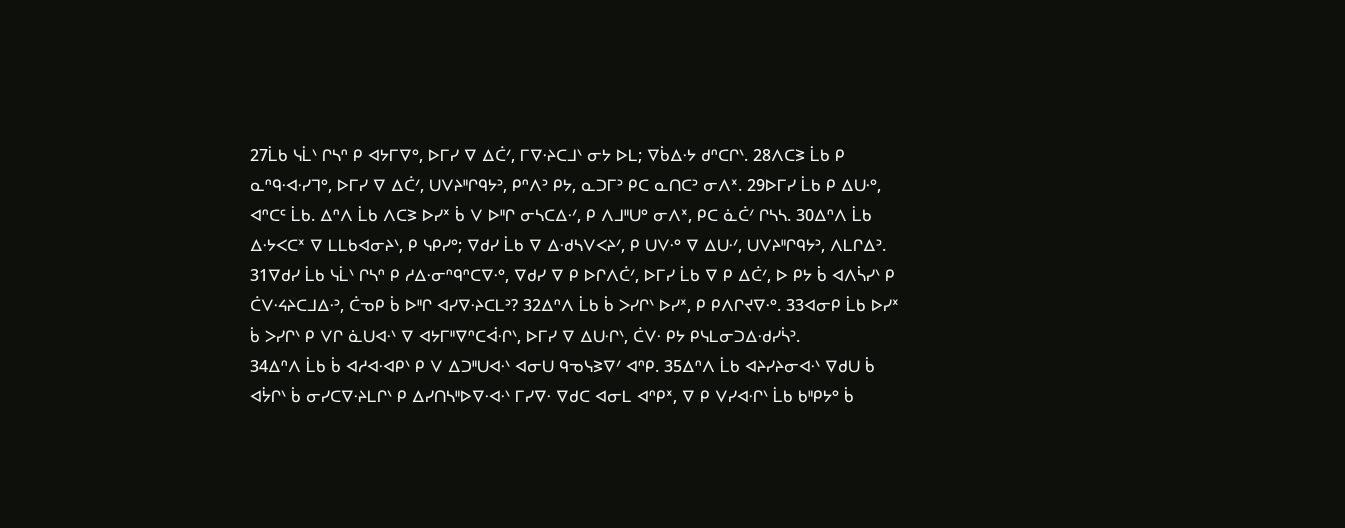27ᒫᑲ ᓭᒫᐠ ᒋᓴᐢ ᑭ ᐊᔭᒥᐁᐤ, ᐅᒥᓯ ᐁ ᐃᑖᐟ, ᒥᐁᐧᔨᑕᒧᐠ ᓂᔭ ᐅᒪ; ᐁᑳᐃᐧᔭ ᑯᐢᑕᒋᐠ. 28ᐱᑕᕒ ᒫᑲ ᑭ ᓇᐢᑫᐧᐊᐧᓯᒣᐤ, ᐅᒥᓯ ᐁ ᐃᑖᐟ, ᑌᐯᔨᐦᒋᑫᔭᐣ, ᑭᐢᐱᐣ ᑭᔭ, ᓇᑐᒥᐣ ᑭᑕ ᓇᑎᑕᐣ ᓂᐱᕽ. 29ᐅᒥᓯ ᒫᑲ ᑭ ᐃᑌᐧᐤ, ᐊᐢᑕᒼ ᒫᑲ. ᐃᐢᐱ ᒫᑲ ᐱᑕᕒ ᐅᓯᕽ ᑳ ᐯ ᐅᐦᒋ ᓂᓴᑕᐃᐧᐟ, ᑭ ᐱᒧᐦᑌᐤ ᓂᐱᕽ, ᑭᑕ ᓈᑖᐟ ᒋᓴᓴ. 30ᐃᐢᐱ ᒫᑲ ᐃᐧᔭᐸᑕᕽ ᐁ ᒪᒪᑲᐊᓂᔨᐠ, ᑭ ᓭᑭᓯᐤ; ᐁᑯᓯ ᒫᑲ ᐁ ᐃᐧᑯᓴᐯᐸᔨᐟ, ᑭ ᑌᐯᐧᐤ ᐁ ᐃᑌᐧᐟ, ᑌᐯᔨᐦᒋᑫᔭᐣ, ᐱᒪᒋᐃᐣ. 31ᐁᑯᓯ ᒫᑲ ᓭᒫᐠ ᒋᓴᐢ ᑭ ᓱᐃᐧᓂᐢᑫᐢᑕᐁᐧᐤ, ᐁᑯᓯ ᐁ ᑭ ᐅᒋᐱᑖᐟ, ᐅᒥᓯ ᒫᑲ ᐁ ᑭ ᐃᑖᐟ, ᐅ ᑭᔭ ᑳ ᐊᐱᓵᓯᐠ ᑭ ᑖᐯᐧᔦᔨᑕᒧᐃᐧᐣ, ᑖᓀᑭ ᑳ ᐅᐦᒋ ᐊᓯᐁᐧᔨᑕᒪᐣ? 32ᐃᐢᐱ ᒫᑲ ᑳ ᐳᓯᒋᐠ ᐅᓯᕽ, ᑭ ᑭᐱᒋᔪᐁᐧᐤ. 33ᐊᓂᑭ ᒫᑲ ᐅᓯᕽ ᑳ ᐳᓯᒋᐠ ᑭ ᐯᒋ ᓈᑌᐊᐧᐠ ᐁ ᐊᔭᒥᐦᐁᐢᑕᐋᐧᒋᐠ, ᐅᒥᓯ ᐁ ᐃᑌᐧᒋᐠ, ᑖᐯᐧ ᑭᔭ ᑭᓭᒪᓂᑐᐃᐧᑯᓯᓵᐣ.
34ᐃᐢᐱ ᒫᑲ ᑳ ᐊᓱᐊᐧᐊᑭᐠ ᑭ ᐯ ᐃᑐᐦᑌᐊᐧᐠ ᐊᓂᑌ ᑫᓀᓭᕒᐁᐟ ᐊᐢᑭ. 35ᐃᐢᐱ ᒫᑲ ᐊᔨᓯᔨᓂᐊᐧᐠ ᐁᑯᑌ ᑳ ᐊᔮᒋᐠ ᑳ ᓂᓯᑕᐁᐧᔨᒪᒋᐠ ᑭ ᐃᓯᑎᓴᐦᐅᐁᐧᐊᐧᐠ ᒥᓯᐁᐧ ᐁᑯᑕ ᐊᓂᒪ ᐊᐢᑭᕽ, ᐁ ᑭ ᐯᓯᐊᐧᒋᐠ ᒫᑲ ᑲᐦᑭᔭᐤ ᑳ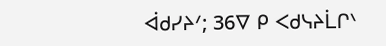ᐋᑯᓯᔨᐟ; 36ᐁ ᑭ ᐸᑯᓭᔨᒫᒋᐠ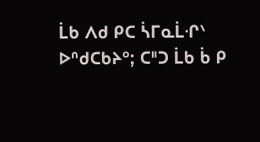ᒫᑲ ᐱᑯ ᑭᑕ ᓵᒥᓇᒫᐧᒋᐠ ᐅᐢᑯᑕᑲᔨᐤ; ᑕᐦᑐ ᒫᑲ ᑳ ᑭ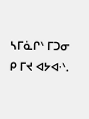ᓴᒥᓈᒋᐠ ᒥᑐᓂ ᑭ ᒥᔪ ᐊᔭᐊᐧᐠ.